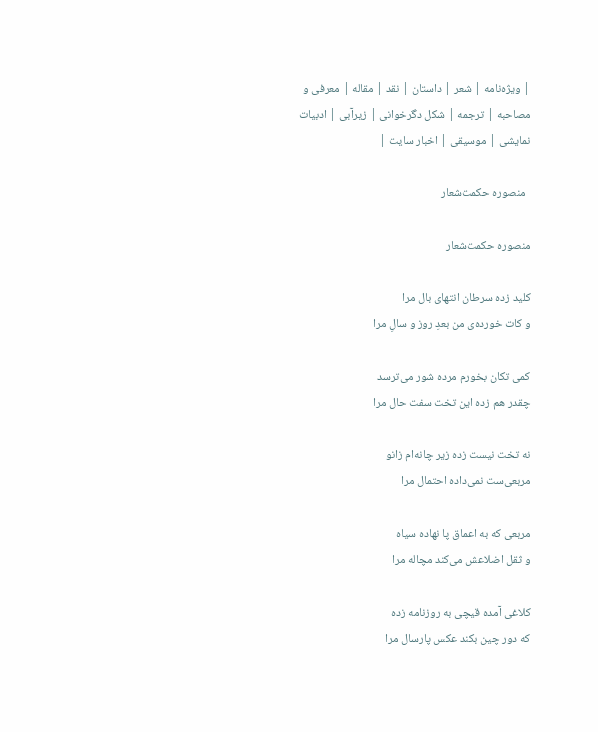| ویژه‌نامه | شعر | داستان | نقد | مقاله | معرفی و مصاحبه‌ | ترجمه | شکل دگرخوانی | زیرآبی | ادبیات نمایشی | موسیقی | اخبار سایت |

  منصوره حكمت‌شعار

منصوره حكمت‌شعار

کلید زده سرطان انتهای بال مرا
و کات خورده‌ی من بعدِ روز و سالِ مرا

کمی تکان بخورم مرده شور می‌ترسد
چقدر هم زده این تخت سفت حال مرا

نه تخت نیست زده زیر چانه‌ام زانو
مربعی‌ست نمی‌داده احتمال مرا

مربعی که به اعماق پا نهاده سیاه
و ثقل اضلاعش می‌کند مچاله مرا

کلاغی آمده قیچی به روزنامه زده
که دور چین بکند عکس پارسال مرا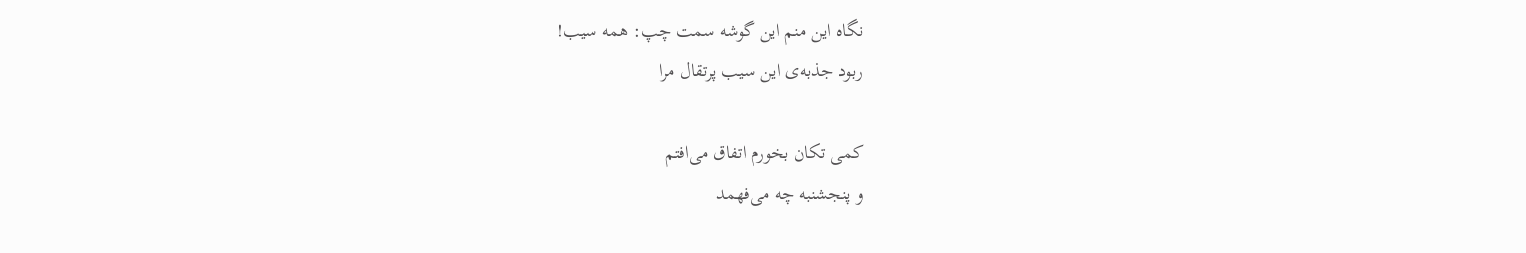نگاه این منم این گوشه سمت چپ: همه سیب!
ربود جذبه‌ی این سیب پرتقال مرا

کمی تکان بخورم اتفاق می‌افتم
و پنجشنبه چه می‌فهمد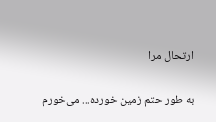ارتحال مرا

به طور حتم زمین خورده... می‌خورم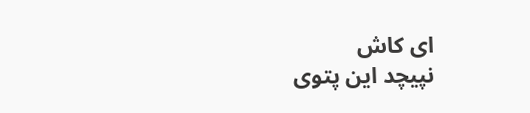ای کاش
نپیچد این پتوی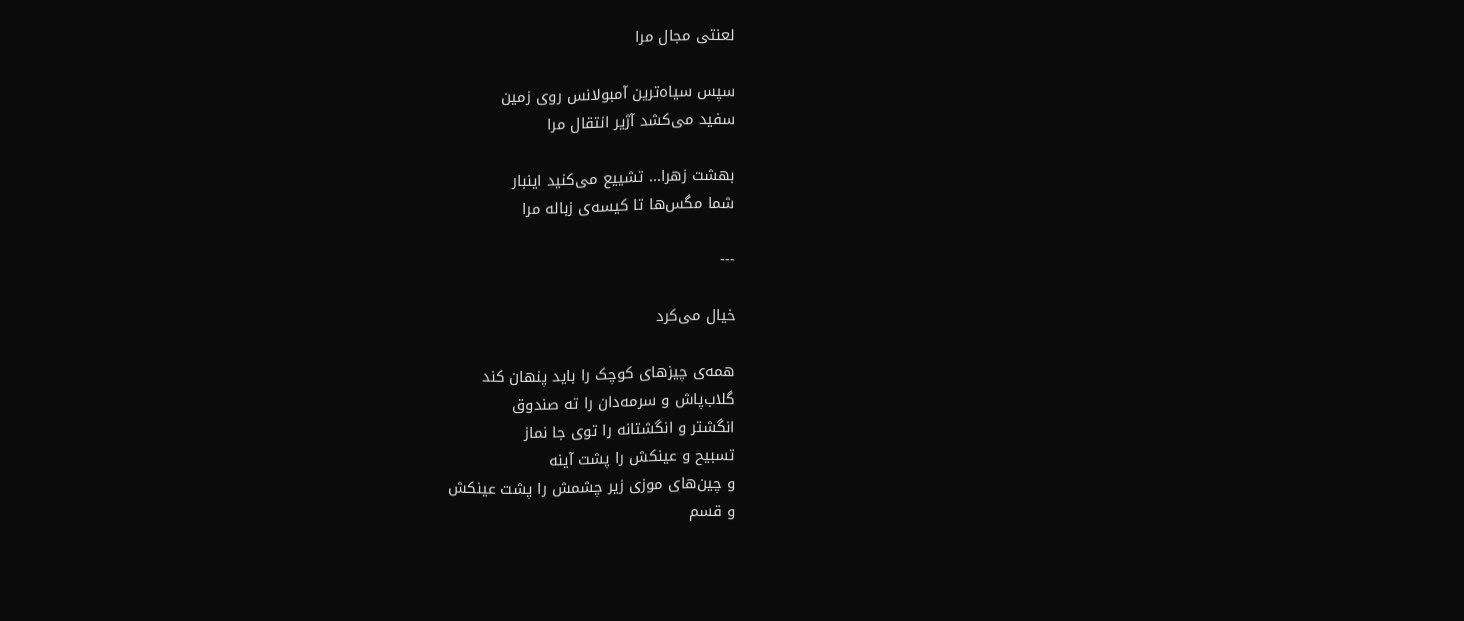لعنتی مجال مرا

سپس سیاه‌ترین آمبولانس روی زمین
سفید می‌کشد آژیر انتقال مرا

بهشت زهرا... تشییع می‌کنید اینبار
شما مگس‌ها تا کیسه‌ی زباله مرا

---

خیال می‌کرد

همه‌ی چیزهای کوچک را باید پنهان کند
گلاب‌پاش و سرمه‌دان را ته صندوق
انگشتر و انگشتانه را توی جا نماز
تسبیح و عینکش را پشت آینه
و چین‌های موزی زیر چشمش را پشت عینکش
و قسم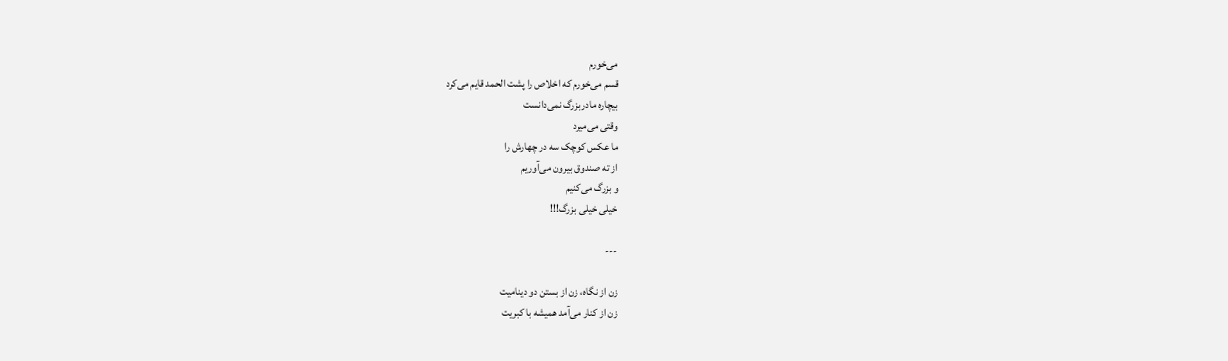می‌خورم
قسم می‌خورم که اخلاص را پشت الحمد قایم می‌کرد
بیچاره مادربزرگ نمی‌دانست
وقتی می‌میرد
ما عکس کوچک سه در چهارش را
از ته صندوق بیرون می‌آوریم
و بزرگ می‌کنیم
خیلی خیلی بزرگ!!!

---

زن از نگاه، زن از بستن دو دینامیت
زن از کنار می‌آمد همیشه با کبریت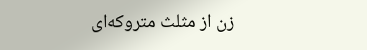زن از مثلث متروکه‌ای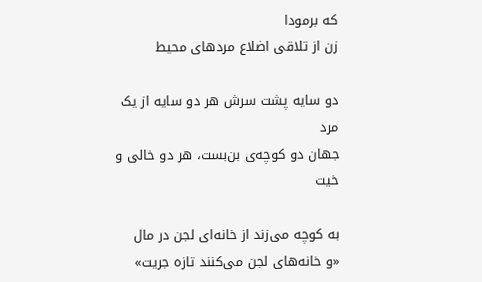که برمودا
زن از تلاقی اضلاع مردهای محیط

دو سایه پشت سرش هر دو سایه از یک مرد
جهان دو کوچه‌ی بن‌بست، هر دو خالی و خیت

به کوچه می‌زند از خانه‌ای لجن در مال
«و خانه‌های لجن می‌کنند تازه جریت»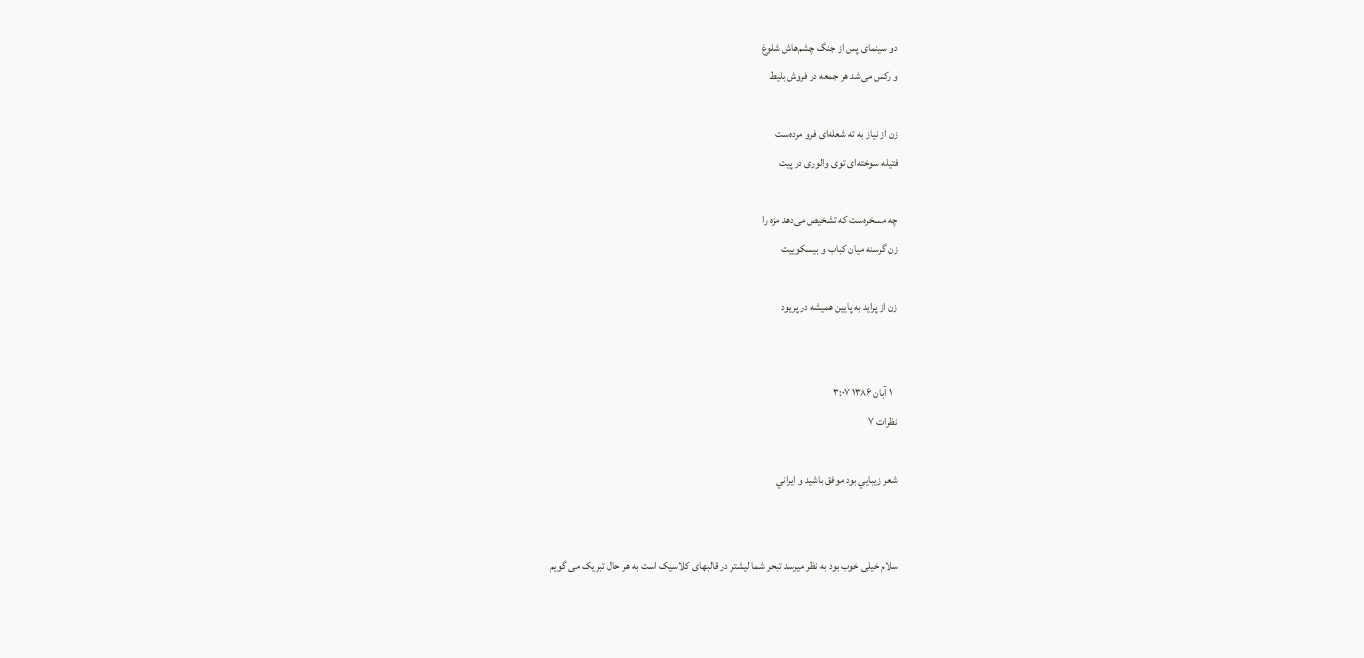دو سینمای پس از جنگ چشم‌هاش شلوغ
و رکس می‌شد هر جمعه در فروش بلیط

زن از نیاز به ته شعله‌ای فرو مرده‌ست
فتیله سوخته‌ای توی والوری در پیت

چه مسخره‌ست که تشخیص می‌دهد مزه را
زن گرسنه میان کباب و بیسکوییت

زن از پراید به پایین همیشه در پریود


   ۱ آبان ۱۳۸۶ ۳:۰۷
نظرات ۷

شعر زيبايي بود موفق باشيد و ايراني


سلام خیلی خوب بود به نظر میرسد تبحر شما لیشتر در قالبهای کلاسیک است به هر حال تبریک می گویم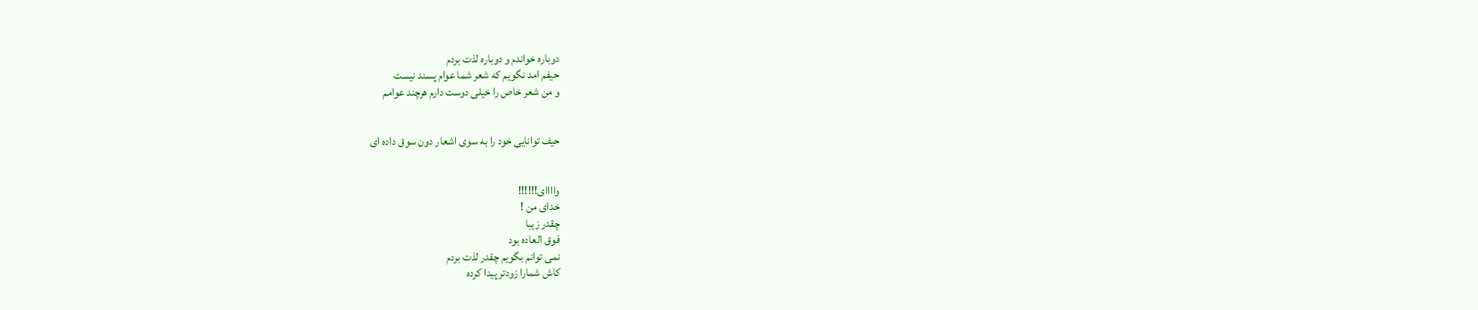دوباره خواندم و دوباره لذت بردم
حیفم امد نگویم که شعر شما عوام پسند نیست
و من شعر خاص را خیلی دوست دارم هرچند عوامم


حیف توانایی خود را به سوی اشعار دون سوق داده ای


واااای!!!!!!
خدای من !
چقدر زیبا
فوق العاده بود
نمی توانم بگویم چقدر لذت بردم
کاش شمارا زودتر پیدا کرده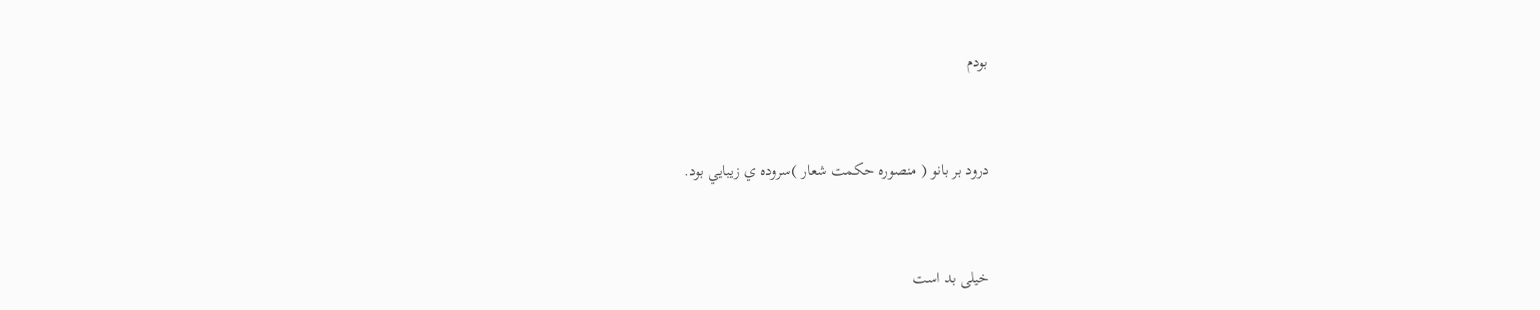بودم


درود بر بانو ( منصوره حكمت شعار )سروده ي زيبايي بود.


خیلی بد است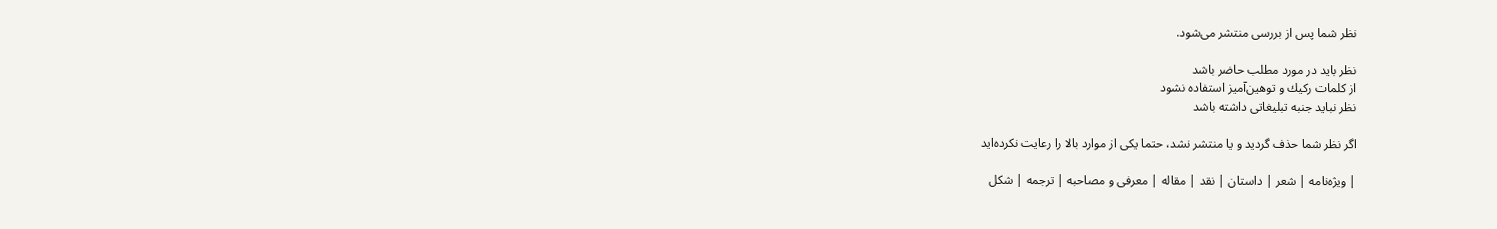نظر شما پس از بررسی منتشر می‌شود.

نظر باید در مورد مطلب حاضر باشد
از كلمات ركیك و توهین‌آمیز استفاده نشود
نظر نباید جنبه تبلیغاتی داشته باشد

اگر نظر شما حذف گردید و یا منتشر نشد، حتما یكی از موارد بالا را رعایت نكرده‌اید

| ویژه‌نامه | شعر | داستان | نقد | مقاله | معرفی و مصاحبه‌ | ترجمه | شکل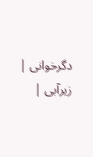دگرخوانی | زیرآبی |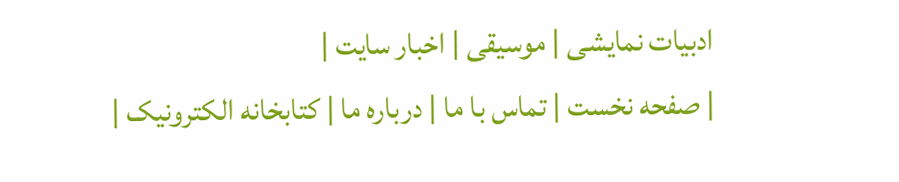ادبیات نمایشی | موسیقی | اخبار سایت |
| صفحه نخست | تماس با ما | درباره ما | کتابخانه الکترونیک |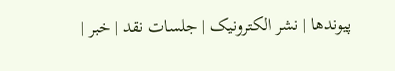پیوندها | نشر الکترونیک | جلسات نقد | خبر |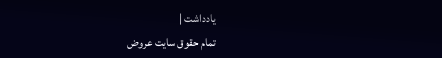یادداشت |
تمام حقوق سایت عروض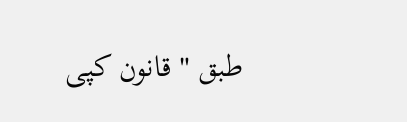طبق " قانون كپی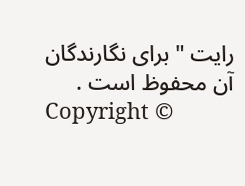رایت " برای نگارندگان آن محفوظ است .
Copyright ©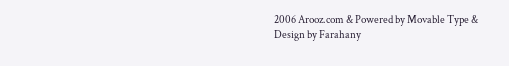2006 Arooz.com & Powered by Movable Type & Design by Farahany